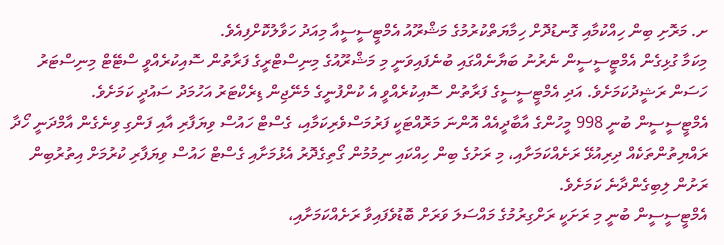ށ. މަރޮށި ބިން ހިއްކުމާއި ގޮނޑުދޮށް ހިމާޔަތްކުރުމުގެ މަޝްރޫއު އެމްޓީސީސީއާ މިއަދު ހަވާލުކޮށްފިއެވެ.
މިކަމާ ގުޅިގެން އެމްޓީސީސީން ނެރުނު ބަޔާނެއްގައި ބުނެފައިވަނީ މި މަޝްރޫއުގެ މިނިސްޓްރީގެ ފަރާތުން ސޮއިކުރެއްވީ ސްޓޭޓް މިނިސްޓަރު ހަސަން ރަޝީދުކަމަށެވެ. އަދި އެމްޓީސީސީގެ ފަރާތުން ސޮއިކުރެއްވީ އެ ކުންފުނީގެ މެނޭޖިން ޑިރެކްޓަރު އަހުމަދު ސައުދީ ކަމަށެވެ.
އެމްޓީސީސީން ބުނީ 998 މީހުންގެ އާބާދީއެއް އޮންނަ މަރޮއްޓަކީ ފަރުމަސްވެރިކަމާއި، ގެސްޓް ހައުސް ވިޔަފާރި އާއި ފަންގި ވިނެގެން އާމްދަނީ ހޯދާ ރައްޔިތުންތަކެއް ދިރިއުޅޭ ރަށެއްކަމަށާއި، މި ރަށުގެ ބިން ހިއްކައި ނިމުމުން ގޯތިގެދޮރު އެޅުމަށާއި ގެސްޓް ހައުސް ވިޔަފާރި ކުރުމަށް އިތުރުބިން ރަށުން ލިބިގެންދާނެ ކަމަށެވެ.
އެމްޓީސީސީން ބުނީ މި ރަށަކީ ރަށްގިރުމުގެ މައްސަލަ ވަރަށް ބޮޑުވެފައިވާ ރަށެއްކަމަށާއި،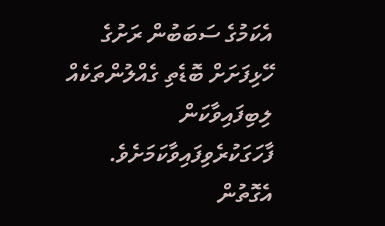އެކަމުގެ ސަބަބުން ރަށުގެ ހޭޅިފަށަށް ބޮޑެތި ގެއްލުންތަކެއް ލިބިފައިވާކަން ފާހަގަކުރެވިފައިވާކަމަށެވެ. އެގޮތުން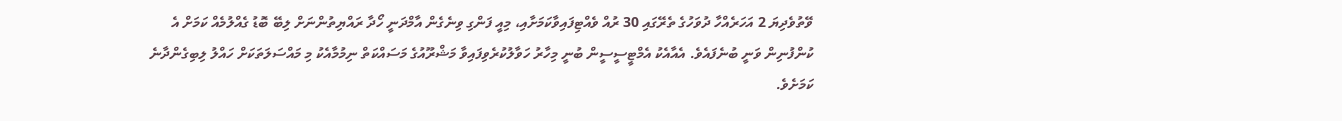ވޭތުވެދިޔަ 2 އަހަރެއްހާ ދުވަހުގެ ތެރޭގައި 30 ރުއް ވެއްޓިފައިވާކަމަށާއި، މިއީ ފަންގި ވިނެގެން އާމްދަނީ ހޯދާ ރައްޔިތުންނަށް ލިބޭ ބޮޑު ގެއްލުމެއް ކަމަށް އެ ކުންފުނިން ވަނީ ބުނެފައެވެ. އެއާއެކު އެމްޓީސީސީން ބުނީ މިހާރު ހަވާލުކުރެވިފައިވާ މަޝްރޫއުގެ މަސައްކަތް ނިމުމާއެކު މި މައްސަލަތަކަށް ހައްލު ލިބިގެންދާނެ ކަމަށެވެ.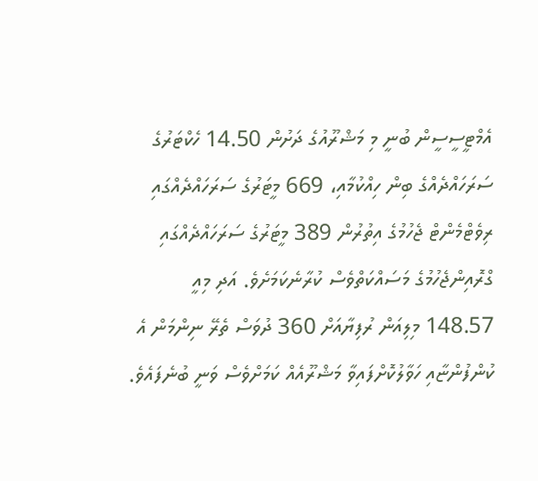އެމްޓީސީސީން ބުނީ މި މަޝްރޫއުގެ ދަށުން 14.50 ހެކްޓަރުގެ ސަރަހައްދެއްގެ ބިން ހިއްކުމާއި، 669 މީޓަރުގެ ސަރަހައްދެއްގައި ރިވެޓްމެންޓް ޖެހުމުގެ އިތުރުން 389 މީޓަރުގެ ސަރަހައްދެއްގައި ގްރޮއިންޖެހުމުގެ މަސައްކަތްވެސް ކުރާނެކަމަށެވެ. އަދި މިއީ 148.57 މިލިއަން ރުފިޔާއަށް 360 ދުވަސް ތެރޭ ނިންމަން އެ ކުންފުންޏާއި ހަވާލުކޮށްފައިވާ މަޝްރޫއެއް ކަމަށްވެސް ވަނީ ބުނެފައެވެ.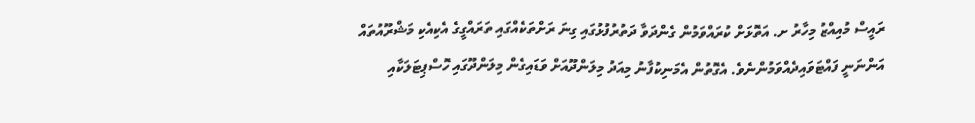ރައީސް މުއިއްޒު މިހާރު ށ. އަތޮޅަށް ކުރައްވަމުން ގެންދަވާ ދަތުރުފުޅުގައި ގިނަ ރަށްތަކެއްގައި ތަރައްގީގެ އެކިއެކި މަޝްރޫއުތައް އަންނަނީ ފައްޓަވައިދެއްވަމުންނެވެ. އެގޮތުން އެމަނިކުފާނު މިއަދު މިލަންދޫއަށް ވަޑައިގެން މިލަންދޫގައި ހޮސްޕިޓަލަކާއި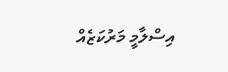އިސްލާމީ މަރުކަޒެއް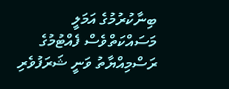ބިނާކުރުމުގެ އަމަލީ މަސައްކަތްވެސް ފެއްޓުމުގެ ރަސްމިއްޔާތު ވަނީ ޝަރަފުވެރި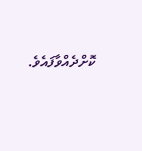ކޮށްދެއްވާފައެވެ.